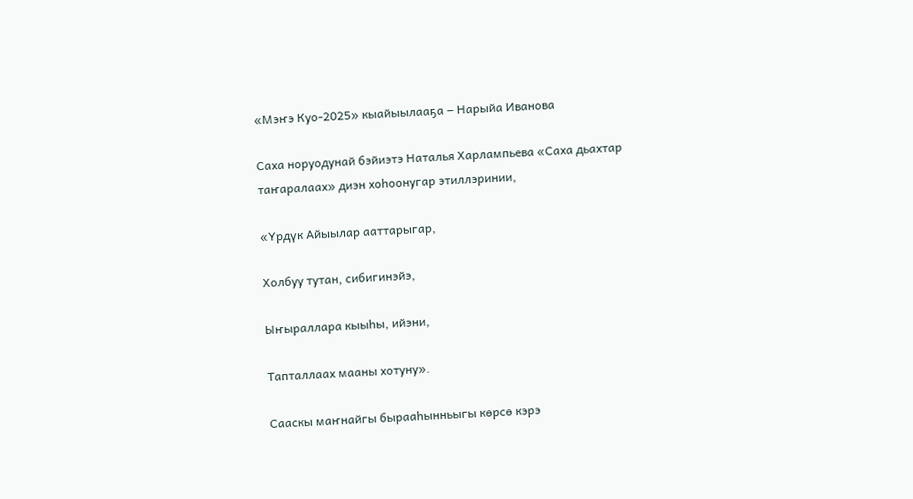«Мэҥэ Куо-2025» кыайыылааҕа ‒ Нарыйа Иванова

Саха норуодунай бэйиэтэ Наталья Харлампьева «Саха дьахтар таҥаралаах» диэн хоһоонугар этиллэринии,

«Үрдүк Айыылар ааттарыгар,

Холбуу тутан, сибигинэйэ,

Ыҥыраллара кыыһы, ийэни,

Тапталлаах мааны хотуну».

Сааскы маҥнайгы бырааһынньыгы көрсө кэрэ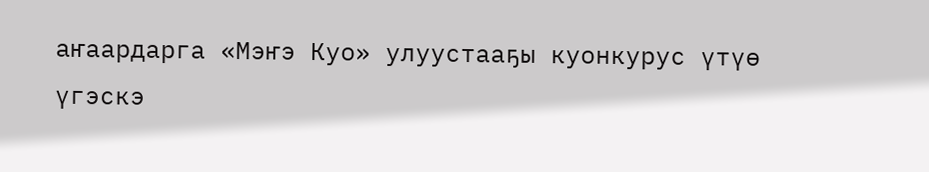аҥаардарга «Мэҥэ Куо» улуустааҕы куонкурус үтүө үгэскэ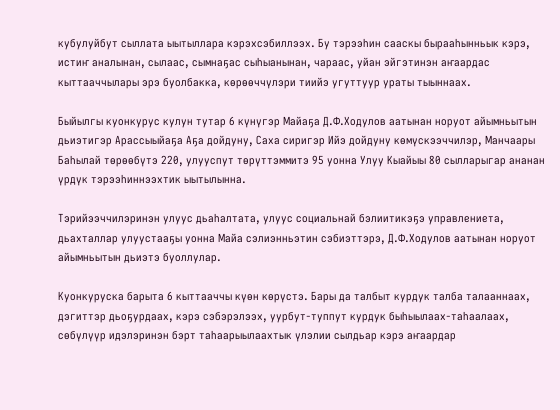кубулуйбут сыллата ыытыллара кэрэхсэбиллээх. Бу тэрээһин сааскы бырааһынньык кэрэ, истиҥ аналынан, сылаас, сымнаҕас сыһыанынан, чараас, уйан эйгэтинэн аҥаардас кыттааччылары эрэ буолбакка, көрөөччүлэри тиийэ угуттуур ураты тыыннаах.

Быйылгы куонкурус кулун тутар 6 күнүгэр Майаҕа Д.Ф.Ходулов аатынан норуот айымньытын дьиэтигэр Арассыыйаҕа Аҕа дойдуну, Саха сиригэр Ийэ дойдуну көмүскээччилэр, Манчаары Баһылай төрөөбүтэ 220, улууспут төрүттэммитэ 95 уонна Улуу Кыайыы 80 сылларыгар ананан үрдүк тэрээһиннээхтик ыытылынна.

Тэрийээччилэринэн улуус дьаһалтата, улуус социальнай бэлиитикэҕэ управлениета, дьахталлар улуустааҕы уонна Майа сэлиэнньэтин сэбиэттэрэ, Д.Ф.Ходулов аатынан норуот айымньытын дьиэтэ буоллулар.

Куонкуруска барыта 6 кыттааччы күөн көрүстэ. Бары да талбыт курдук талба талааннаах, дэгиттэр дьоҕурдаах, кэрэ сэбэрэлээх, уурбут-туппут курдук быһыылаах-таһаалаах, сөбүлүүр идэлэринэн бэрт таһаарыылаахтык үлэлии сылдьар кэрэ аҥаардар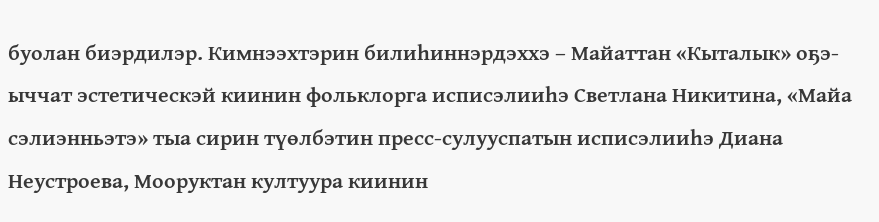буолан биэрдилэр. Кимнээхтэрин билиһиннэрдэххэ ‒ Майаттан «Кыталык» оҕэ-ыччат эстетическэй киинин фольклорга исписэлииһэ Светлана Никитина, «Майа сэлиэнньэтэ» тыа сирин түөлбэтин пресс-сулууспатын исписэлииһэ Диана Неустроева, Мооруктан култуура киинин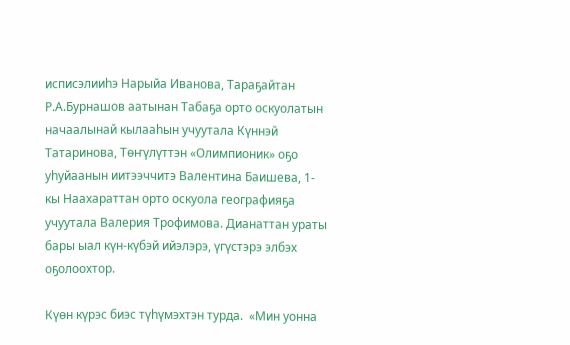исписэлииһэ Нарыйа Иванова, Тараҕайтан Р.А.Бурнашов аатынан Табаҕа орто оскуолатын начаалынай кылааһын учуутала Күннэй Татаринова, Төҥүлүттэн «Олимпионик» оҕо уһуйаанын иитээччитэ Валентина Баишева, 1-кы Наахараттан орто оскуола географияҕа учуутала Валерия Трофимова. Дианаттан ураты бары ыал күн-күбэй ийэлэрэ, үгүстэрэ элбэх оҕолоохтор.

Күөн күрэс биэс түһүмэхтэн турда.  «Мин уонна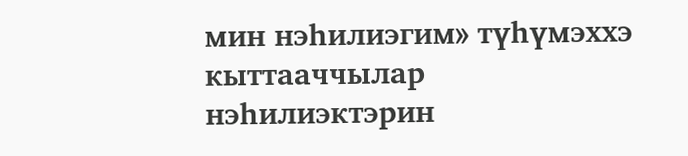мин нэһилиэгим» түһүмэххэ кыттааччылар  нэһилиэктэрин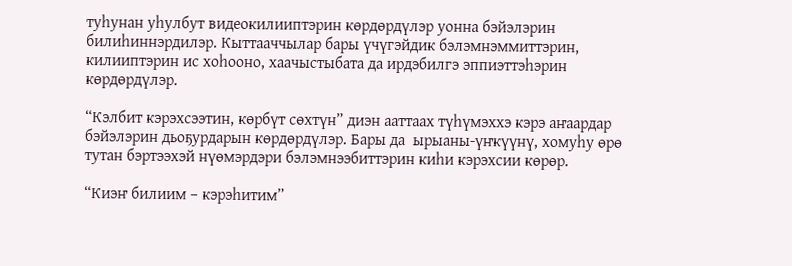туһунан уһулбут видеокилииптэрин көрдөрдүлэр уонна бэйэлэрин  билиһиннэрдилэр. Кыттааччылар бары үчүгэйдик бэлэмнэммиттэрин, килииптэрин ис хоһооно, хаачыстыбата да ирдэбилгэ эппиэттэһэрин көрдөрдүлэр.

“Кэлбит кэрэхсээтин, көрбүт сөхтүн” диэн ааттаах түһүмэххэ кэрэ аҥаардар бэйэлэрин дьоҕурдарын көрдөрдүлэр. Бары да  ырыаны-үҥкүүнү, хомуһу өрө тутан бэртээхэй нүөмэрдэри бэлэмнээбиттэрин киһи кэрэхсии көрөр.

“Киэҥ билиим ‒ кэрэһитим”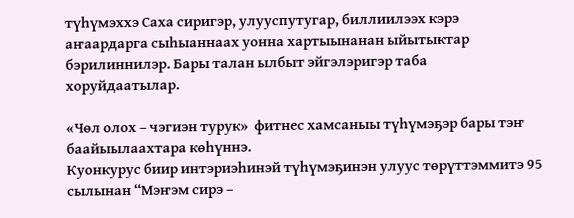түһүмэххэ Саха сиригэр, улууспутугар, биллиилээх кэрэ аҥаардарга сыһыаннаах уонна хартыынанан ыйытыктар бэрилиннилэр. Бары талан ылбыт эйгэлэригэр таба   хоруйдаатылар.

«Чөл олох ‒ чэгиэн турук»  фитнес хамсаныы түһүмэҕэр бары тэҥ баайыылаахтара көһүннэ.
Куонкурус биир интэриэһинэй түһүмэҕинэн улуус төрүттэммитэ 95 сылынан “Мэҥэм сирэ ‒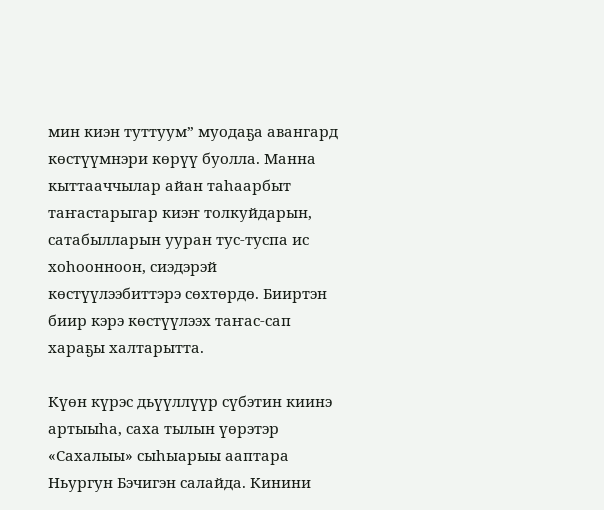мин киэн туттуум” муодаҕа авангард көстүүмнэри көрүү буолла. Манна кыттааччылар айан таһаарбыт таҥастарыгар киэҥ толкуйдарын, сатабылларын ууран тус-туспа ис хоһоонноон, сиэдэрэй көстүүлээбиттэрэ сөхтөрдө. Бииртэн биир кэрэ көстүүлээх таҥас-сап хараҕы халтарытта.

Күөн күрэс дьүүллүүр сүбэтин киинэ артыыһа, саха тылын үөрэтэр «Сахалыы» сыһыарыы ааптара Ньургун Бэчигэн салайда. Кинини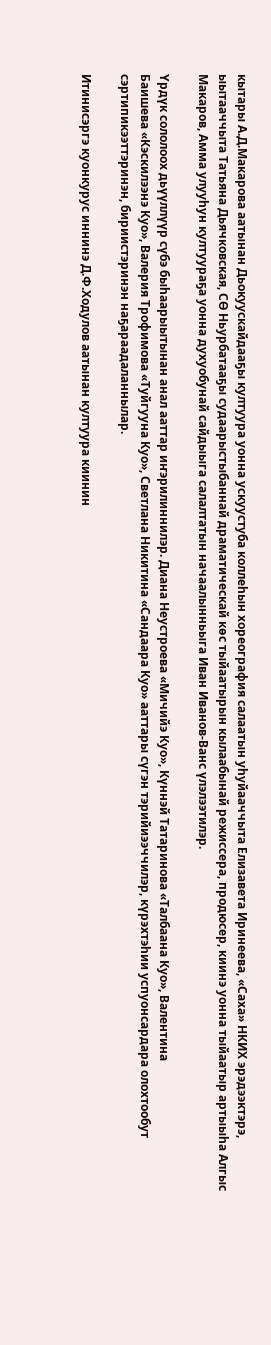кытары А.Д.Макарова аатынан Дьокуускайдааҕы култуура уонна ускуустуба коллеһын хореография салаатын уһуйааччыта Елизавета Иринеева, «Саха» НКИХ эрэдээктэрэ, ыытааччыта Татьяна Дьячковская, СӨ Ньурбатааҕы судаарыстыбаннай драматическай көс тыйаатырын кылаабынай режиссера, продюсер, киинэ уонна тыйаатыр артыыһа Алгыс Макаров, Амма улууһун култуураҕа уонна духуобунай сайдыыга салалтатын начаалынньыга Иван Иванов-Ванс үлэлээтилэр.

Үрдүк сололоох дьүүллүүр сүбэ быһаарыытынан анал ааттар иҥэрилиннилэр. Диана Неустроева «Мичийэ Куо», Күннэй Татаринова «Талбаана Куо», Валентина
Баишева «Кэскилээнэ Куо», Валерия Трофимова «Туйгууна Куо», Светлана Никитина «Сандаара Куо» ааттары сүгэн тэрийиээччилэр, күрэхтэһии успуонсардара олохтообут сэртипикээттэринэн, бириистэринэн наҕараадаланнылар.

Итинисэргэ куонкурус иннинэ Д.Ф.Ходулов аатынан култуура киинин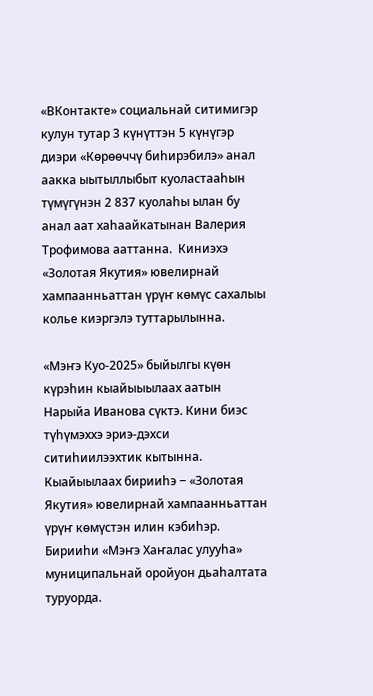«ВКонтакте» социальнай ситимигэр кулун тутар 3 күнүттэн 5 күнүгэр диэри «Көрөөччү биһирэбилэ» анал аакка ыытыллыбыт куоластааһын түмүгүнэн 2 837 куолаһы ылан бу  анал аат хаһаайкатынан Валерия Трофимова ааттанна.  Киниэхэ «Золотая Якутия» ювелирнай хампаанньаттан үрүҥ көмүс сахалыы колье киэргэлэ туттарылынна.

«Мэҥэ Куо-2025» быйылгы күөн күрэһин кыайыыылаах аатын Нарыйа Иванова сүктэ. Кини биэс түһүмэххэ эриэ-дэхси ситиһиилээхтик кытынна. Кыайыылаах бирииһэ ‒ «Золотая Якутия» ювелирнай хампаанньаттан үрүҥ көмүстэн илин кэбиһэр. Бирииһи «Мэҥэ Хаҥалас улууһа» муниципальнай оройуон дьаһалтата туруорда.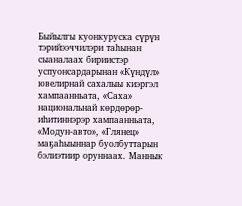Быйылгы куонкуруска сүрүн тэрийээччилэри таһынан сыаналаах бириистэр успуонсардарынан «Күндүл» ювелирнай сахалыы киэргэл хампаанньата, «Саха» национальнай көрдөрөр-иһитиннэрэр хампаанньата, «Модун-авто», «Глянец» маҕаһыыннар буолбуттарын бэлиэтиир оруннаах. Маннык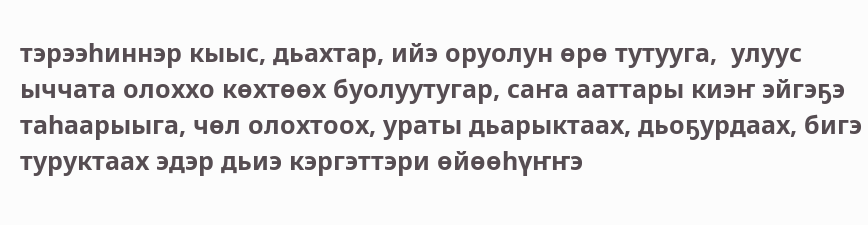тэрээһиннэр кыыс, дьахтар, ийэ оруолун өрө тутууга,  улуус ыччата олоххо көхтөөх буолуутугар, саҥа ааттары киэҥ эйгэҕэ таһаарыыга, чөл олохтоох, ураты дьарыктаах, дьоҕурдаах, бигэ туруктаах эдэр дьиэ кэргэттэри өйөөһүҥҥэ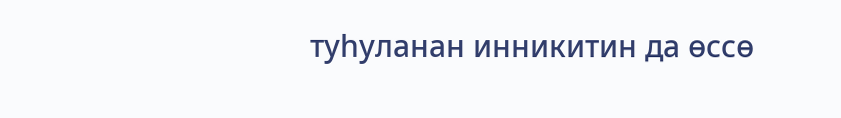туһуланан инникитин да өссө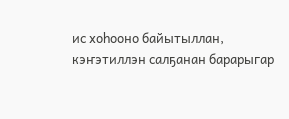ис хоһооно байытыллан, кэҥэтиллэн салҕанан барарыгар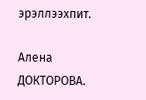эрэллээхпит.

Алена ДОКТОРОВА.